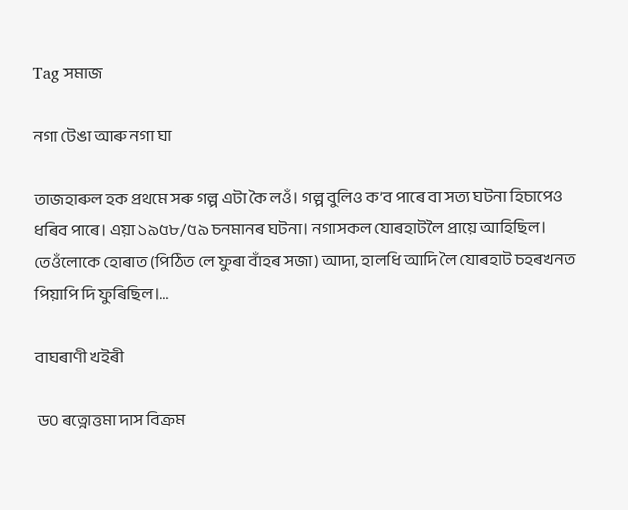Tag সমাজ

নগা টেঙা আৰু নগা ঘা

তাজহাৰুল হক প্রথমে সৰু গল্প এটা কৈ লওঁ। গল্প বুলিও ক’ব পাৰে বা সত্য ঘটনা হিচাপেও ধৰিব পাৰে। এয়া ১৯৫৮/৫৯ চনমানৰ ঘটনা। নগাসকল যোৰহাটলৈ প্ৰায়ে আহিছিল। তেওঁলোকে হোৰাত (পিঠিত লে ফুৰা বাঁহৰ সজা) আদা, হালধি আদি লৈ যোৰহাট চহৰখনত পিয়াপি দি ফুৰিছিল।…

বাঘৰাণী খইৰী

 ড০ ৰত্নোত্তমা দাস বিক্ৰম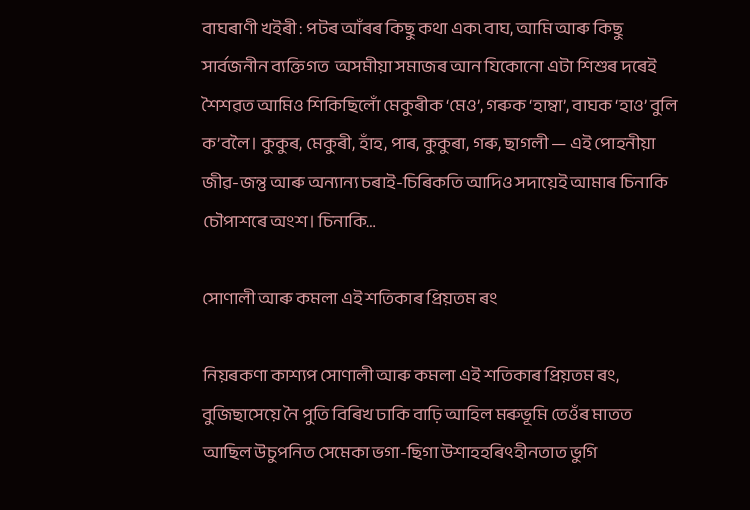বাঘৰাণী খইৰী : পটৰ আঁৰৰ কিছু কথা এক৷ বাঘ, আমি আৰু কিছু সার্বজনীন ব্যক্তিগত  অসমীয়া সমাজৰ আন যিকোনো এটা শিশুৰ দৰেই শৈশৱত আমিও শিকিছিলোঁ মেকুৰীক ‘মেও’, গৰুক ‘হাম্বা’, বাঘক ‘হাও’ বুলি ক’বলৈ। কুকুৰ, মেকুৰী, হাঁহ, পাৰ, কুকুৰা, গৰু, ছাগলী — এই পোহনীয়া জীৱ-জন্তু আৰু অন্যান্য চৰাই-চিৰিকতি আদিও সদায়েই আমাৰ চিনাকি চৌপাশৰে অংশ। চিনাকি…

সোণালী আৰু কমলা এই শতিকাৰ প্রিয়তম ৰং

নিয়ৰকণা কাশ্যপ সোণালী আৰু কমলা এই শতিকাৰ প্রিয়তম ৰং, বুজিছাসেয়ে নৈ পুতি বিৰিখ ঢাকি বাঢ়ি আহিল মৰুভূমি তেওঁৰ মাতত আছিল উচুপনিত সেমেকা ভগা-ছিগা উশাহহৰিৎহীনতাত ভুগি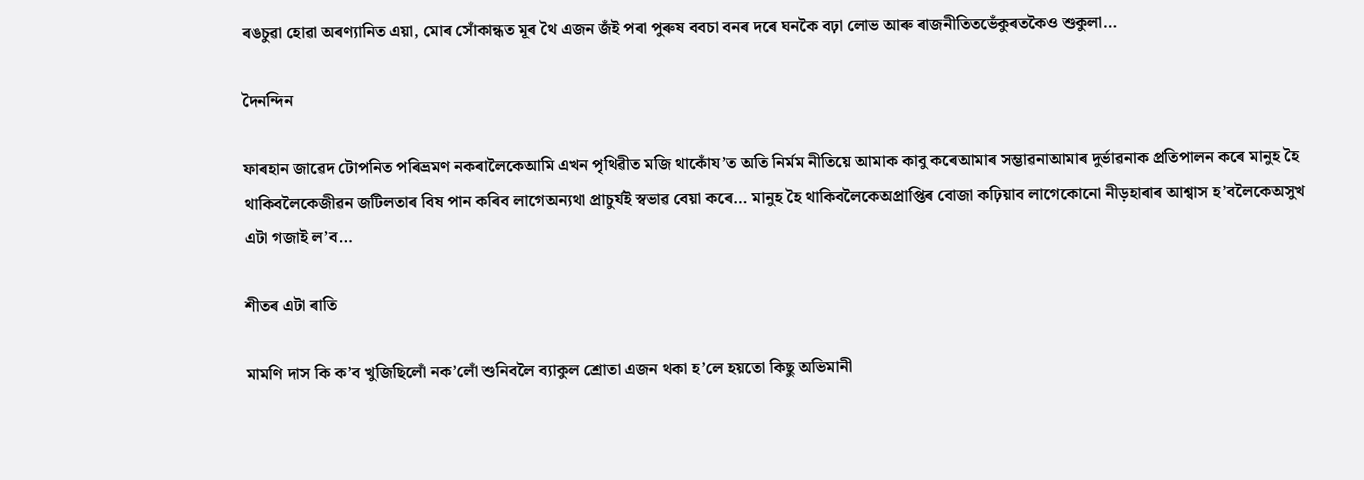ৰঙচুৱা হোৱা অৰণ্যানিত এয়া, মোৰ সোঁকান্ধত মূৰ থৈ এজন জঁই পৰা পুৰুষ ববচা বনৰ দৰে ঘনকৈ বঢ়া লোভ আৰু ৰাজনীতিতভেঁকুৰতকৈও শুকুলা…

দৈনন্দিন

ফাৰহান জাৱেদ টোপনিত পৰিভ্ৰমণ নকৰালৈকেআমি এখন পৃথিৱীত মজি থাকোঁয’ত অতি নিৰ্মম নীতিয়ে আমাক কাবু কৰেআমাৰ সম্ভাৱনাআমাৰ দুৰ্ভাৱনাক প্ৰতিপালন কৰে মানুহ হৈ থাকিবলৈকেজীৱন জটিলতাৰ বিষ পান কৰিব লাগেঅন্যথা প্ৰাচুৰ্যই স্বভাৱ বেয়া কৰে… মানুহ হৈ থাকিবলৈকেঅপ্ৰাপ্তিৰ বোজা কঢ়িয়াব লাগেকোনো নীড়হাৰাৰ আশ্বাস হ’বলৈকেঅসুখ এটা গজাই ল’ব…

শীতৰ এটা ৰাতি

মামণি দাস কি ক’ব খুজিছিলোঁ নক’লোঁ শুনিবলৈ ব্যাকুল শ্ৰোতা‌ এজন থকা হ’লে হয়তো কিছু অভিমানী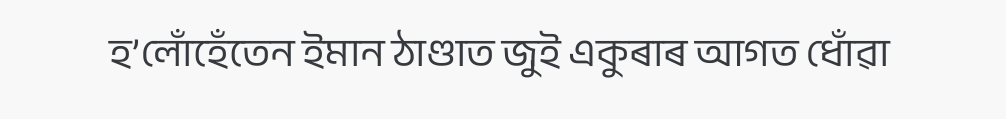হ’লোঁহেঁতেন ইমান ঠাণ্ডাত জুই একুৰাৰ আগত ধোঁৱা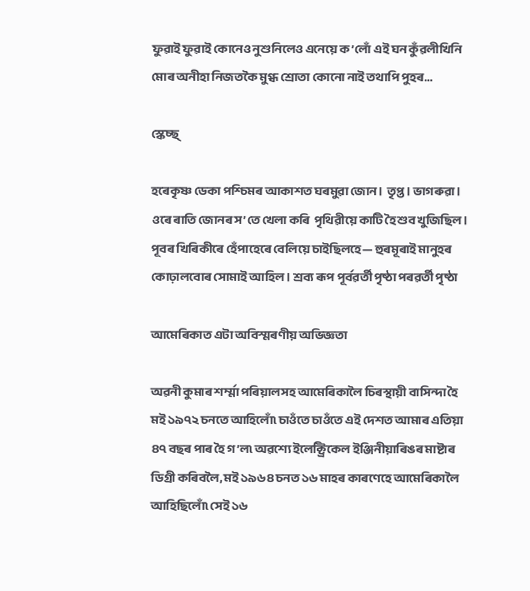ফুৱাই ফুৱাই কোনেও নুশুনিলেও এনেয়ে ক’লোঁ এই ঘন কুঁৱলীখিনি মোৰ অনীহা নিজতকৈ মুগ্ধ শ্ৰোতা কোনো নাই তথাপি পুহৰ…

স্কেচ্ছ্

হৰেকৃষ্ণ ডেকা পশ্চিমৰ আকাশত ঘৰমুৱা জোন।  তৃপ্ত। ভাগৰুৱা। ওৰে ৰাতি জোনৰ স’তে খেলা কৰি  পৃথিৱীয়ে কাটি হৈ শুব খুজিছিল। পূবৰ খিৰিকীৰে হেঁপাহেৰে বেলিয়ে চাইছিলহে— হুৰমূৰাই মানুহৰ কোঢ়ালবোৰ সোমাই আহিল। শ্ৰব্য ৰূপ পূৰ্বৱৰ্তী পৃষ্ঠা পৰৱৰ্তী পৃষ্ঠা

আমেৰিকাত এটা অবিস্মৰণীয় অভিজ্ঞতা

অৱনী কুমাৰ শৰ্ম্মা পৰিয়ালসহ আমেৰিকালৈ চিৰস্থায়ী বাসিন্দা হৈ মই ১৯৭২ চনতে আহিলোঁ৷ চাওঁতে চাওঁতে এই দেশত আমাৰ এতিয়া ৪৭ বছৰ পাৰ হৈ গ’ল৷ অৱশ্যে ইলেক্ট্ৰিকেল ইঞ্জিনীয়াৰিঙৰ মাষ্টাৰ ডিগ্ৰী কৰিবলৈ, মই ১৯৬৪ চনত ১৬ মাহৰ কাৰণেহে আমেৰিকালৈ আহিছিলোঁ৷ সেই ১৬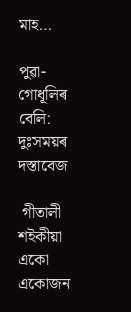মাহ…

পুৱা-গোধূলিৰ বেলি: দুঃসময়ৰ দস্তাবেজ

 গীতালী শইকীয়া একো একোজন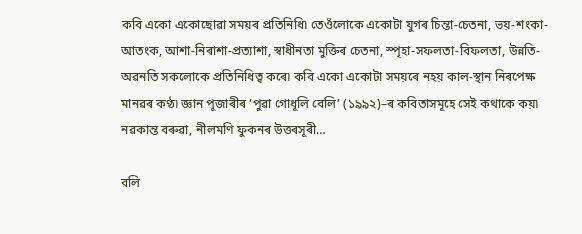কবি একো একোছোৱা সময়ৰ প্ৰতিনিধি৷ তেওঁলোকে একোটা যুগৰ চিন্তা-চেতনা, ভয়-শংকা-আতংক, আশা-নিৰাশা-প্ৰত্যাশা, স্বাধীনতা মুক্তিৰ চেতনা, স্পৃহা-সফলতা-বিফলতা, উন্নতি-অৱনতি সকলোকে প্ৰতিনিধিত্ব কৰে৷ কবি একো একোটা সময়ৰে নহয় কাল-স্থান নিৰপেক্ষ মানৱৰ কণ্ঠ৷ জ্ঞান পূজাৰীৰ ‘পুৱা গোধূলি বেলি’ (১৯৯২)–ৰ কবিতাসমূহে সেই কথাকে কয়৷ নৱকান্ত বৰুৱা, নীলমণি ফুকনৰ উত্তৰসূৰী…

বলি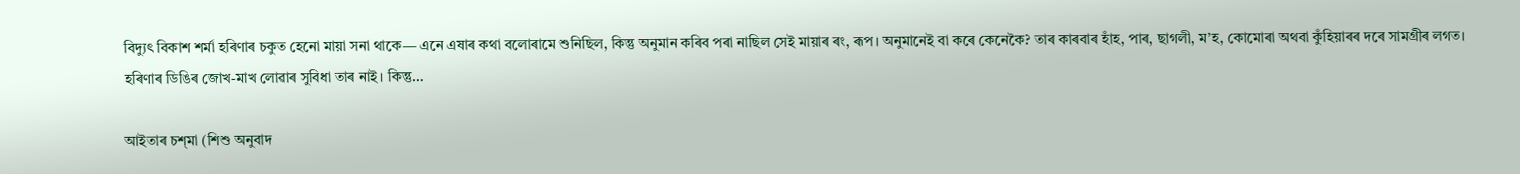বিদ্যুৎ বিকাশ শর্মা হৰিণাৰ চকুত হেনো মায়া সনা থাকে— এনে এষাৰ কথা বলোৰামে শুনিছিল, কিন্তু অনুমান কৰিব পৰা নাছিল সেই মায়াৰ ৰং, ৰূপ। অনুমানেই বা কৰে কেনেকৈ? তাৰ কাৰবাৰ হাঁহ, পাৰ, ছাগলী, ম’হ, কোমোৰা অথবা কুঁহিয়াৰৰ দৰে সামগ্ৰীৰ লগত। হৰিণাৰ ডিঙিৰ জোখ-মাখ লোৱাৰ সুবিধা তাৰ নাই। কিন্তু…

আইতাৰ চশ্‌মা (শিশু অনুবাদ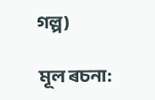গল্প)

 মূল ৰচনা: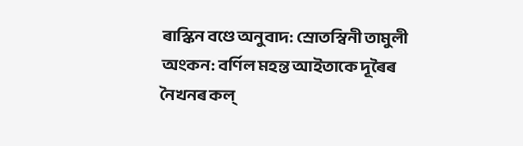ৰাস্কিন বণ্ডে অনুবাদ: স্ৰোতস্বিনী তামুলী অংকন: বৰ্ণিল মহন্ত আইতাকে দূৰৈৰ নৈখনৰ কল্‌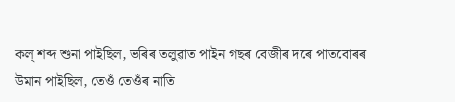কল্ শব্দ শুনা পাইছিল, ভৰিৰ তলুৱাত পাইন গছৰ বেজীৰ দৰে পাতবোৰৰ উমান পাইছিল, তেওঁ তেওঁৰ নাতি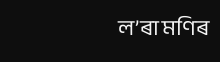ল’ৰা মণিৰ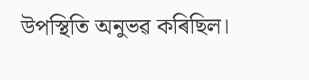উপস্থিতি অনুভৱ কৰিছিল।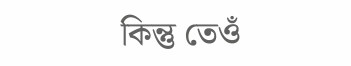কিন্তু তেওঁ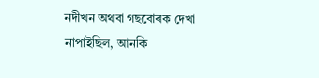নদীখন অথবা গছবোৰক দেখা নাপাইছিল, আনকি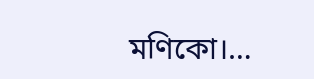মণিকো।…